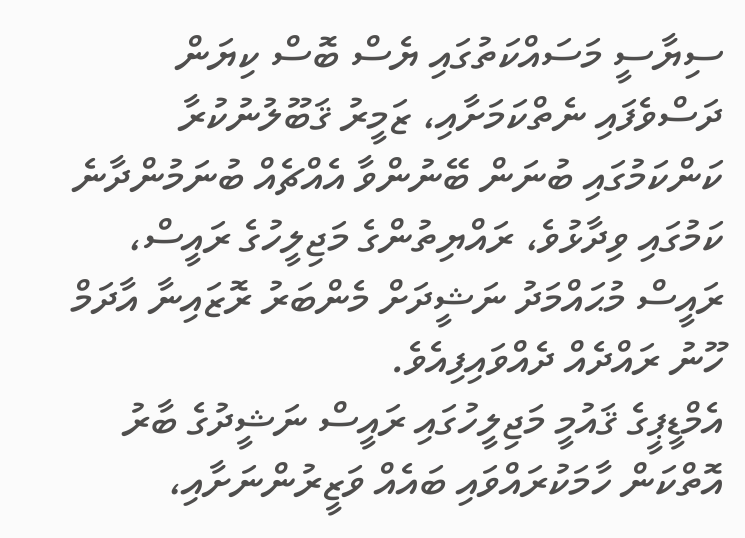ސިޔާސީ މަސައްކަތުގައި ޔެސް ބޮސް ކިޔަން ދަސްވެފައި ނެތްކަމަށާއި، ޒަމީރު ޤަބޫލުނުކުރާ ކަންކަމުގައި ބުނަން ބޭނުންވާ އެއްޗެއް ބުނަމުންދާނެ ކަމުގައި ވިދާޅުވެ، ރައްޔިތުންގެ މަޖިލީހުގެ ރައީސް، ރައީސް މުޙައްމަދު ނަޝީދަށް މެންބަރު ރޮޒައިނާ އާދަމް ހޫނު ރައްދެއް ދެއްވައިފިއެވެ.
އެމްޑީޕީގެ ޤައުމީ މަޖިލީހުގައި ރައީސް ނަޝީދުގެ ބާރު އޮތްކަން ހާމަކުރައްވައި ބައެއް ވަޒީރުންނަށާއި،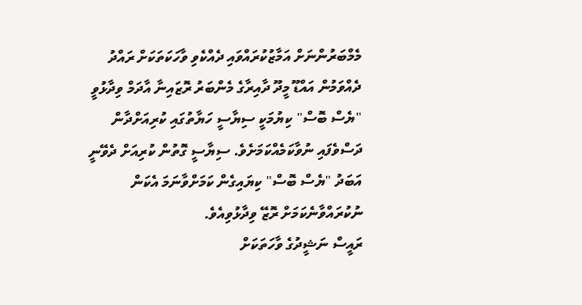މެމްބަރުންނަށް އަމާޒުކުރައްވައި ދެއްކެވި ވާހަކަތަކަށް ރައްދު ދެއްވަމުން އައްޑޫ މީދޫ ދާއިރާގެ މެންބަރު ރޮޒައިނާ އާދަމް ވިދާޅުވީ "ޔެސް ބޮސް" ކިޔުމަކީ ސިޔާސީ ހަޔާތުގައި ކުރިއަށްދާން ދަސްވެފައި ނުވާކަމެއްކަމަށެވެ. ސިޔާސީ ގޮތުން ކުރިއަށް ދެވޭނީ އަބަދު "ޔެސް ބޮސް" ކިޔައިގެން ކަމަށްވާނަމަ އެކަން ނުކުރައްވާނެކަމަށް ރޮޒޭ ވިދާޅުވިއެވެ.
ރައީސް ނަޝީދުގެ ވާހަތަކަށް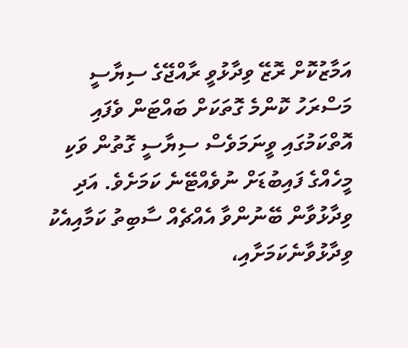އަމާޒުކޮށް ރޮޒޭ ވިދާޅުވީ ރާއްޖޭގެ ސިޔާސީ މަސްރަހު ކޮންމެ ގޮތަކަށް ބައްޓަން ވެފައި އޮތްކަމުގައި ވީނަމަވެސް ސިޔާސީ ގޮތުން ވަކި މީހެއްގެ ފައިބުޑަށް ނުވެއްޓޭނެ ކަމަށެވެ. އަދި ވިދާޅުވާން ބޭނުންވާ އެއްޗެއް ސާބިތު ކަމާއިއެކު ވިދާޅުވާނެކަމަށާއި،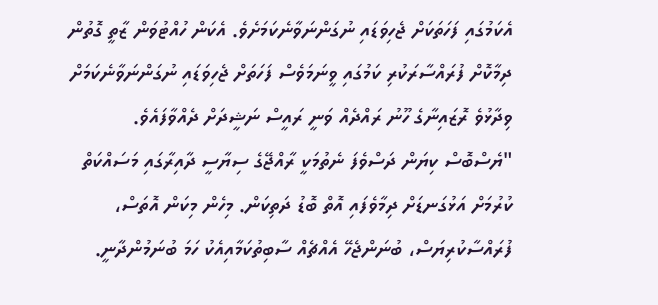އެކަމުގައި ފަހަތަކަށް ޖެހިވަޑައި ނުގަންނަވާނެކަމަށެވެ. އެކަން ހުއްޓުވަން ޒާތީ ގޮތުން ދިމާކޮށް ފުރައްސާރަކުރި ކަމުގައި ވީނަމަވެސް ފަހަތަށް ޖެހިވަޑައި ނުގަންނަވާނެކަމަށް ވިދާޅުވެ ރޮޒައިނާގެ ހޫނު ރައްދެއް ވަނީ ރައީސް ނަޝީދަށް ދެއްވާފައެވެ.
"ޔެސްބޮސް ކިޔަން ދަސްވެފަ ނެތުމަކީ ރާއްޖޭގެ ސިޔާސީ ދާއިރާގައި މަސައްކަތް ކުރުމަށް އަޅުގަނޑަށް ދިމާވެފައި އޮތް ބޮޑު ދަތިކަން. މިހެން މިކަން އޮތަސް، ފުރައްސާކުރިޔަސް، ބުނަންޖެހޭ އެއްޗެއް ސާބިތުކަމާއިއެކު ހަމަ ބުނަމުންދާނީ.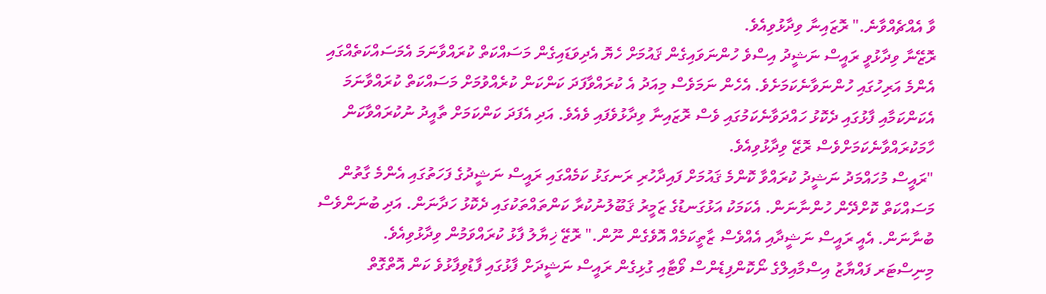ވާ އެއްޗެއްވާނެ." ރޮޒައިނާ ވިދާޅުވިއެވެ.
ރޮޒޭނާ ވިދާޅުވީ ރައީސް ނަޝީދު އިސްވެ ހުންނަވައިގެން ޤައުމަށް ހެޔޮ އެދިވަޑައިގެން މަސައްކަތް ކުރައްވާނަމަ އެމަސައްކަތެއްގައި އެންމެ އަރިހުގައި ހުންނަވާނެކަމަށެވެ. އެހެން ނަމަވެސް މިއަދު އެ ކުރައްވާފަދަ ކަންކަން ކުރެއްވުމަށް މަސައްކަތް ކުރައްވާނަމަ އެކަންކަމާއި ފާޅުގައި ދެކޮޅު ހައްދަވާނެކަމުގައި ވެސް ރޮޒައިނާ ވިދާޅުވެފައި ވެއެވެ. އަދި އެފަދަ ކަންކަމަށް ތާއީދު ނުކުރައްވާކަން ހާމަކުރައްވާނެކަމަށްވެސް ރޮޒޭ ވިދާޅުވިއެވެ.
"ރައީސް މުހައްމަދު ނަޝީދު ކުރައްވާ ކޮންމެ ޤައުމަށް ފައިދާހުރި ރަނގަޅު ކަމެއްގައި ރައީސް ނަޝީދުގެ ފަހަތުގައި އެންމެ ގާތުން މަސައްކަތް ކޮށްދޭން ހުންނާނަން. އެކަމަކު އަޅުގަނޑުގެ ޒަމީރު ޤަބޫލުނުކުރާ ކަންތައްތަކުގައި ދެކޮޅު ހަދާނަން. އަދި ބުނަންވެސް ބުނާނަން. އެއީ ރައީސް ނަޝީދާއި އެއްވެސް ޒާތީކަމެއް އޮވެގެން ނޫން." ރޮޒޭ ޚިޔާލު ފާޅު ކުރައްވަމުން ވިދާޅުވިއެވެ.
މިނިސްޓަރ ފައްޔާޒު އިސްމާއިލްގެ ނޯކޮންފިޑެންސް ވޯޓާއި ގުޅިގެން ރައީސް ނަޝީދަށް ފާޅުގައި ފާޑުވިފާޅުވެ ކަން އޮތްގޮތް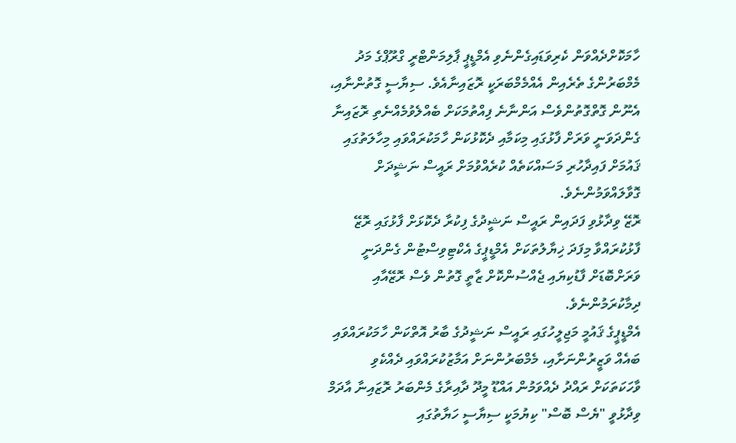ހާމަކޮށްދެއްވަން ކެރިވަޑައިގެންނެވި އެމްޑީޕީ ޕާލިމަންޓްރީ ގްރޫޕްގެ މަދު މެމްބަރުންގެ ތެރެއިން އެއްމެމްބަރަކީ ރޮޒައިނާއެވެ. ސިޔާސީ ގޮތުންނާއި، އެނޫން ގޮތްގޮތުންވެސް އަންނާނެ ފިއްތުމަކަށް ބެއްލެވުމެއްނެތި ރޮޒައިނާ ގެންދަވަނީ ވަރަށް ފާޅުގައި މިކަމާއި ދެކޮޅުކަން ހާމަކުރައްވައި މިހާލަތުގައި ޤައުމަށް ފައިދާހުރި މަސައްކަތެއް ކުރެއްވުމަށް ރައީސް ނަޝީދަށް ގޮވާލައްވަމުންނެވެ.
ރޮޒޭ ވިދާޅުވި ފަދައިން ރައީސް ނަޝީދުގެ ފިކުރާ ދެކޮޅަށް ފާޅުގައި ރޮޒޭ ފާޅުކުރައްވާ މިފަދަ ޚިޔާލުތަކަށް އެމްޑީޕީގެ އެކްޓިވިސްޓުން ގެންދަނީ ވަރަށްބޮޑަށް ފާޑުކިޔައި ޖެއްސުންކޮށް ޒާތީ ގޮތުން ވެސް ރޮޒޭއާއި ދިމާކުރަމުންނެވެ.
އެމްޑީޕީގެ ޤައުމީ މަޖިލީހުގައި ރައީސް ނަޝީދުގެ ބާރު އޮތްކަން ހާމަކުރައްވައި ބައެއް ވަޒީރުންނަށާއި، މެމްބަރުންނަށް އަމާޒުކުރައްވައި ދެއްކެވި ވާހަކަތަކަށް ރައްދު ދެއްވަމުން އައްޑޫ މީދޫ ދާއިރާގެ މެންބަރު ރޮޒައިނާ އާދަމް ވިދާޅުވީ "ޔެސް ބޮސް" ކިޔުމަކީ ސިޔާސީ ހަޔާތުގައި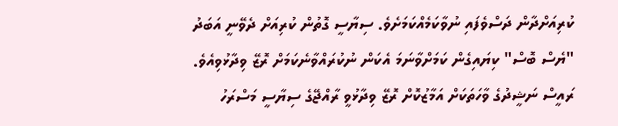ކުރިއަށްދާން ދަސްވެފައި ނުވާކަމެއްކަމަށެވެ. ސިޔާސީ ގޮތުން ކުރިއަށް ދެވޭނީ އަބަދު "ޔެސް ބޮސް" ކިޔައިގެން ކަމަށްވާނަމަ އެކަން ނުކުރައްވާނެކަމަށް ރޮޒޭ ވިދާޅުވިއެވެ.
ރައީސް ނަޝީދުގެ ވާހަތަކަށް އަމާޒުކޮށް ރޮޒޭ ވިދާޅުވީ ރާއްޖޭގެ ސިޔާސީ މަސްރަހު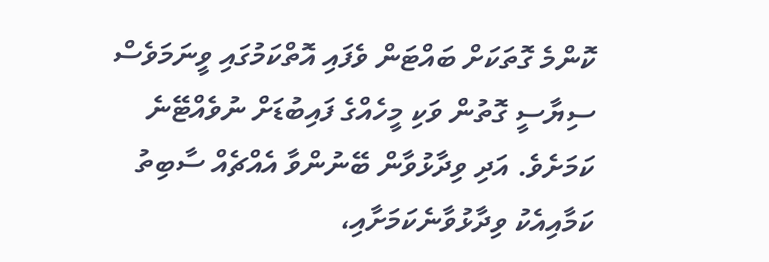ކޮންމެ ގޮތަކަށް ބައްޓަން ވެފައި އޮތްކަމުގައި ވީނަމަވެސް ސިޔާސީ ގޮތުން ވަކި މީހެއްގެ ފައިބުޑަށް ނުވެއްޓޭނެ ކަމަށެވެ. އަދި ވިދާޅުވާން ބޭނުންވާ އެއްޗެއް ސާބިތު ކަމާއިއެކު ވިދާޅުވާނެކަމަށާއި،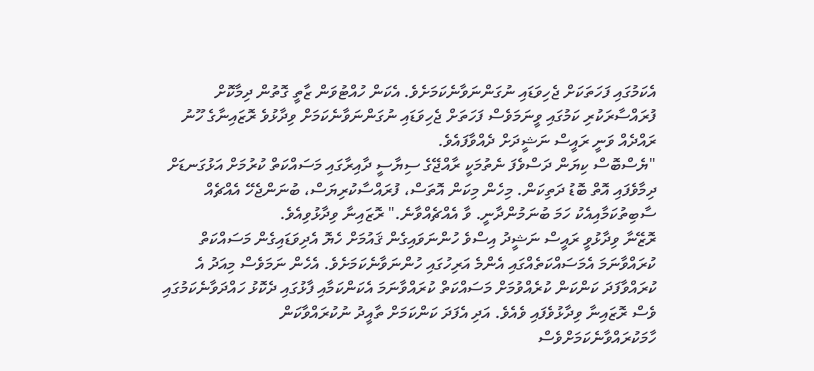އެކަމުގައި ފަހަތަކަށް ޖެހިވަޑައި ނުގަންނަވާނެކަމަށެވެ. އެކަން ހުއްޓުވަން ޒާތީ ގޮތުން ދިމާކޮށް ފުރައްސާރަކުރި ކަމުގައި ވީނަމަވެސް ފަހަތަށް ޖެހިވަޑައި ނުގަންނަވާނެކަމަށް ވިދާޅުވެ ރޮޒައިނާގެ ހޫނު ރައްދެއް ވަނީ ރައީސް ނަޝީދަށް ދެއްވާފައެވެ.
"ޔެސްބޮސް ކިޔަން ދަސްވެފަ ނެތުމަކީ ރާއްޖޭގެ ސިޔާސީ ދާއިރާގައި މަސައްކަތް ކުރުމަށް އަޅުގަނޑަށް ދިމާވެފައި އޮތް ބޮޑު ދަތިކަން. މިހެން މިކަން އޮތަސް، ފުރައްސާކުރިޔަސް، ބުނަންޖެހޭ އެއްޗެއް ސާބިތުކަމާއިއެކު ހަމަ ބުނަމުންދާނީ. ވާ އެއްޗެއްވާނެ." ރޮޒައިނާ ވިދާޅުވިއެވެ.
ރޮޒޭނާ ވިދާޅުވީ ރައީސް ނަޝީދު އިސްވެ ހުންނަވައިގެން ޤައުމަށް ހެޔޮ އެދިވަޑައިގެން މަސައްކަތް ކުރައްވާނަމަ އެމަސައްކަތެއްގައި އެންމެ އަރިހުގައި ހުންނަވާނެކަމަށެވެ. އެހެން ނަމަވެސް މިއަދު އެ ކުރައްވާފަދަ ކަންކަން ކުރެއްވުމަށް މަސައްކަތް ކުރައްވާނަމަ އެކަންކަމާއި ފާޅުގައި ދެކޮޅު ހައްދަވާނެކަމުގައި ވެސް ރޮޒައިނާ ވިދާޅުވެފައި ވެއެވެ. އަދި އެފަދަ ކަންކަމަށް ތާއީދު ނުކުރައްވާކަން ހާމަކުރައްވާނެކަމަށްވެސް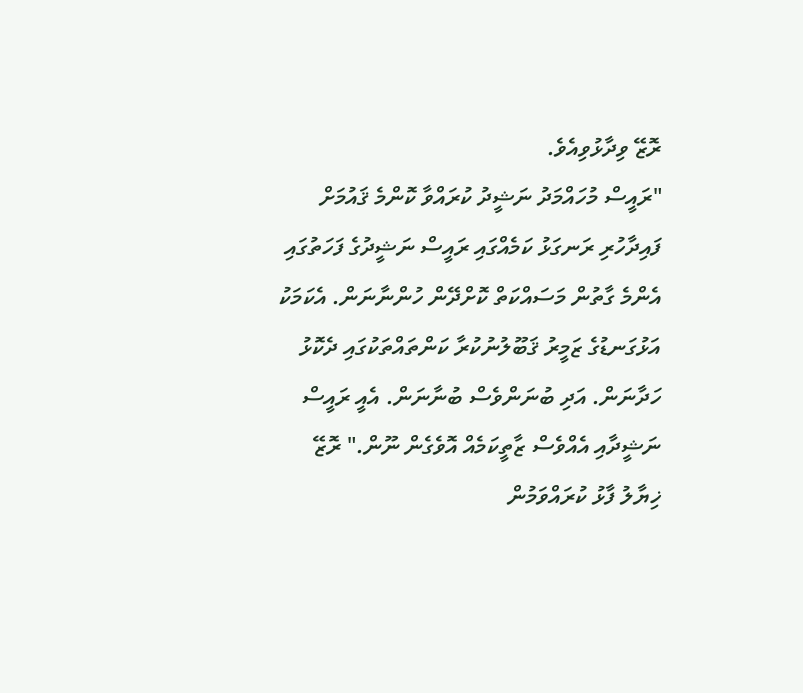ރޮޒޭ ވިދާޅުވިއެވެ.
"ރައީސް މުހައްމަދު ނަޝީދު ކުރައްވާ ކޮންމެ ޤައުމަށް ފައިދާހުރި ރަނގަޅު ކަމެއްގައި ރައީސް ނަޝީދުގެ ފަހަތުގައި އެންމެ ގާތުން މަސައްކަތް ކޮށްދޭން ހުންނާނަން. އެކަމަކު އަޅުގަނޑުގެ ޒަމީރު ޤަބޫލުނުކުރާ ކަންތައްތަކުގައި ދެކޮޅު ހަދާނަން. އަދި ބުނަންވެސް ބުނާނަން. އެއީ ރައީސް ނަޝީދާއި އެއްވެސް ޒާތީކަމެއް އޮވެގެން ނޫން." ރޮޒޭ ޚިޔާލު ފާޅު ކުރައްވަމުން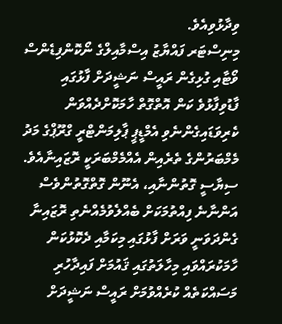ވިދާޅުވިއެވެ.
މިނިސްޓަރ ފައްޔާޒު އިސްމާއިލްގެ ނޯކޮންފިޑެންސް ވޯޓާއި ގުޅިގެން ރައީސް ނަޝީދަށް ފާޅުގައި ފާޑުވިފާޅުވެ ކަން އޮތްގޮތް ހާމަކޮށްދެއްވަން ކެރިވަޑައިގެންނެވި އެމްޑީޕީ ޕާލިމަންޓްރީ ގްރޫޕްގެ މަދު މެމްބަރުންގެ ތެރެއިން އެއްމެމްބަރަކީ ރޮޒައިނާއެވެ. ސިޔާސީ ގޮތުންނާއި، އެނޫން ގޮތްގޮތުންވެސް އަންނާނެ ފިއްތުމަކަށް ބެއްލެވުމެއްނެތި ރޮޒައިނާ ގެންދަވަނީ ވަރަށް ފާޅުގައި މިކަމާއި ދެކޮޅުކަން ހާމަކުރައްވައި މިހާލަތުގައި ޤައުމަށް ފައިދާހުރި މަސައްކަތެއް ކުރެއްވުމަށް ރައީސް ނަޝީދަށް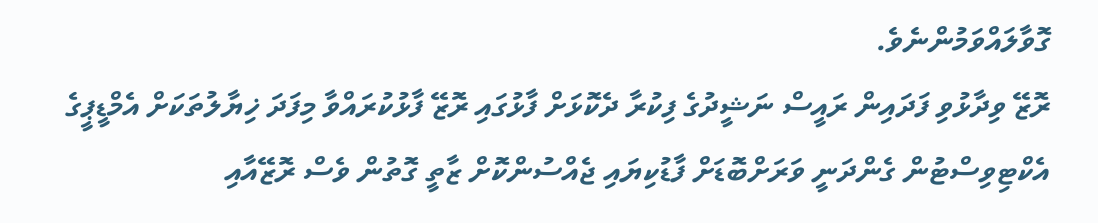ގޮވާލައްވަމުންނެވެ.
ރޮޒޭ ވިދާޅުވި ފަދައިން ރައީސް ނަޝީދުގެ ފިކުރާ ދެކޮޅަށް ފާޅުގައި ރޮޒޭ ފާޅުކުރައްވާ މިފަދަ ޚިޔާލުތަކަށް އެމްޑީޕީގެ އެކްޓިވިސްޓުން ގެންދަނީ ވަރަށްބޮޑަށް ފާޑުކިޔައި ޖެއްސުންކޮށް ޒާތީ ގޮތުން ވެސް ރޮޒޭއާއި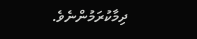ދިމާކުރަމުންނެވެ.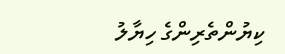ކިޔުންތެރިންގެ ހިޔާލު